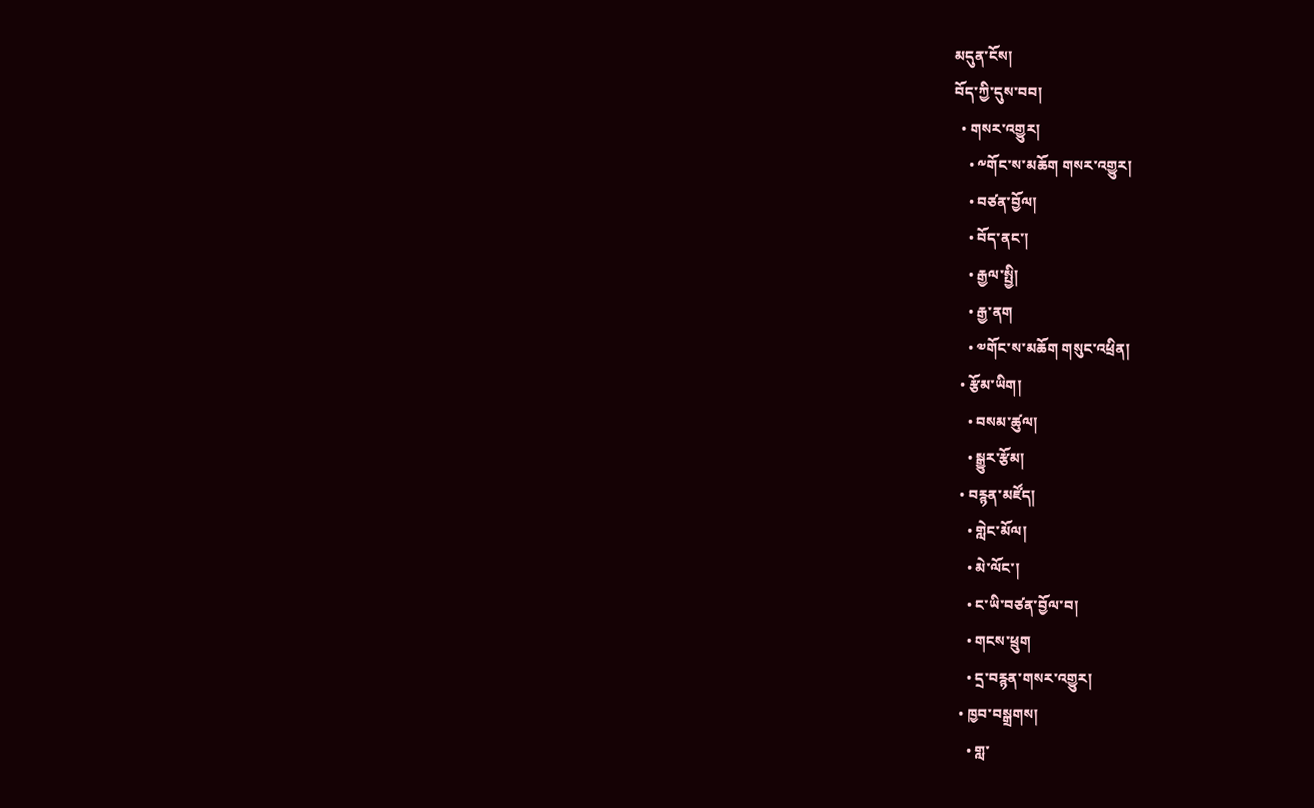མདུན་ངོས།
བོད་ཀྱི་དུས་བབ།
  • གསར་འགྱུར།
    • ༸གོང་ས་མཆོག གསར་འགྱུར།
    • བཙན་བྱོལ།
    • བོད་ནང་།
    • རྒྱལ་སྤྱི།
    • རྒྱ་ནག
    • ༧གོང་ས་མཆོག གསུང་འཕྲིན།
  • རྩོམ་ཡིག།
    • བསམ་ཚུལ།
    • སྒྱུར་རྩོམ།
  • བརྙན་མཛོད།
    • གླེང་མོལ།
    • མེ་ལོང་།
    • ང་ཡི་བཙན་བྱོལ་བ།
    • གངས་ཕྲུག
    • དྲ་བརྙན་གསར་འགྱུར།
  • ཁྱབ་བསྒྲགས།
    • གླ་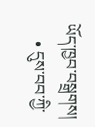ཡོད་ཁྱབ་བསྒྲགས།
    • དུས་བབ་ཀྱི་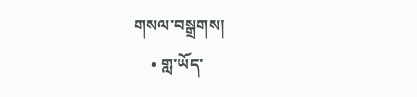གསལ་བསྒྲགས།
    • གླ་ཡོད་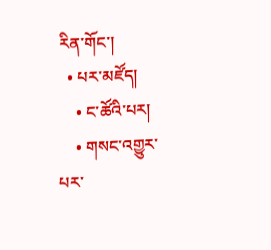རིན་གོང་།
  • པར་མཛོད།
    • ང་ཚོའི་པར།
    • གསང་འགྱུར་པར་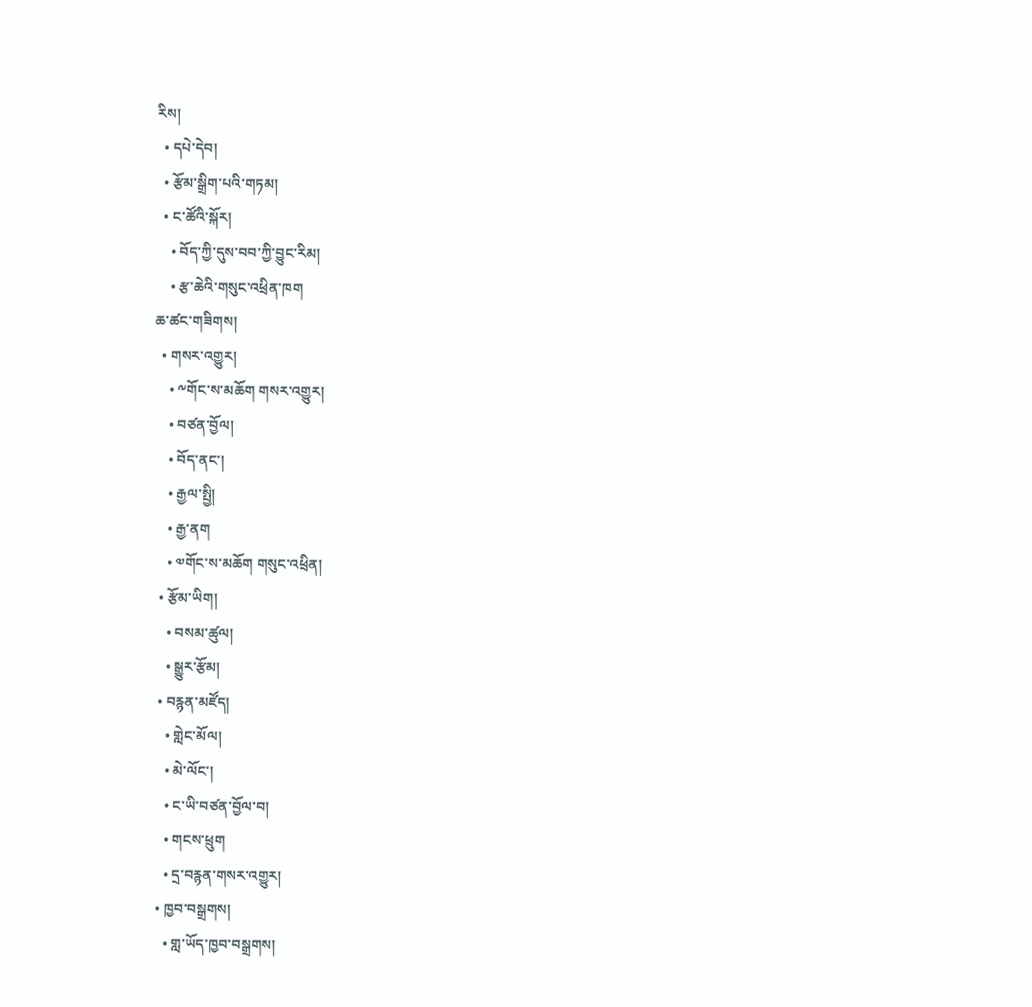རིས།
  • དཔེ་དེབ།
  • རྩོམ་སྒྲིག་པའི་གཏམ།
  • ང་ཚོའི་སྐོར།
    • བོད་ཀྱི་དུས་བབ་ཀྱི་བྱུང་རིམ།
    • རྩ་ཆེའི་གསུང་འཕྲིན་ཁག
ཆ་ཚང་གཟིགས།
  • གསར་འགྱུར།
    • ༸གོང་ས་མཆོག གསར་འགྱུར།
    • བཙན་བྱོལ།
    • བོད་ནང་།
    • རྒྱལ་སྤྱི།
    • རྒྱ་ནག
    • ༧གོང་ས་མཆོག གསུང་འཕྲིན།
  • རྩོམ་ཡིག།
    • བསམ་ཚུལ།
    • སྒྱུར་རྩོམ།
  • བརྙན་མཛོད།
    • གླེང་མོལ།
    • མེ་ལོང་།
    • ང་ཡི་བཙན་བྱོལ་བ།
    • གངས་ཕྲུག
    • དྲ་བརྙན་གསར་འགྱུར།
  • ཁྱབ་བསྒྲགས།
    • གླ་ཡོད་ཁྱབ་བསྒྲགས།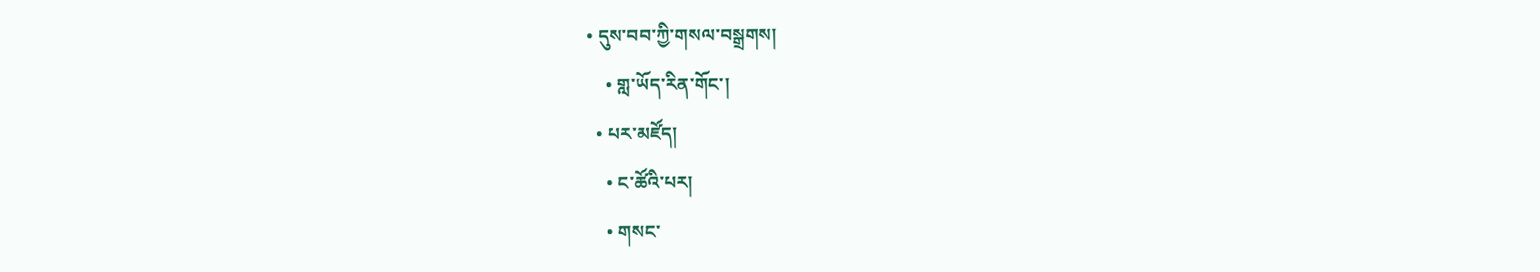• དུས་བབ་ཀྱི་གསལ་བསྒྲགས།
    • གླ་ཡོད་རིན་གོང་།
  • པར་མཛོད།
    • ང་ཚོའི་པར།
    • གསང་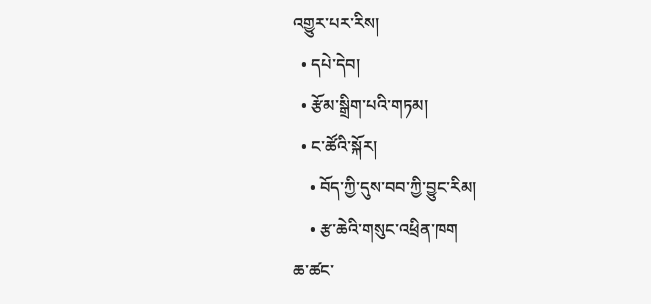འགྱུར་པར་རིས།
  • དཔེ་དེབ།
  • རྩོམ་སྒྲིག་པའི་གཏམ།
  • ང་ཚོའི་སྐོར།
    • བོད་ཀྱི་དུས་བབ་ཀྱི་བྱུང་རིམ།
    • རྩ་ཆེའི་གསུང་འཕྲིན་ཁག
ཆ་ཚང་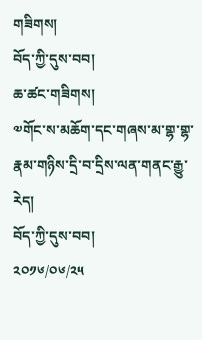གཟིགས།
བོད་ཀྱི་དུས་བབ།
ཆ་ཚང་གཟིགས།
༧གོང་ས་མཆོག་དང་གཞས་མ་གྷ་གྷ་རྣམ་གཉིས་དྲི་བ་དྲིས་ལན་གནང་རྒྱུ་རེད།
བོད་ཀྱི་དུས་བབ།
༢༠༡༦/༠༦/༢༥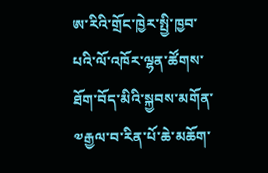ཨ་རིའི་གྲོང་ཁྱེར་སྤྱི་ཁྱབ་པའི་ལོ་འཁོར་ལྷན་ཚོགས་ཐོག་བོད་མིའི་སྐྱབས་མགོན་༧རྒྱལ་བ་རིན་པོ་ཆེ་མཆོག་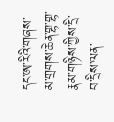དང་ཨ་རིའི་གཞས་མ་གྲགས་ཆེན་གྷ་གྷ་རྣམ་གཉིས་ཀྱིས་དྲི་བ་དྲིས་ལན་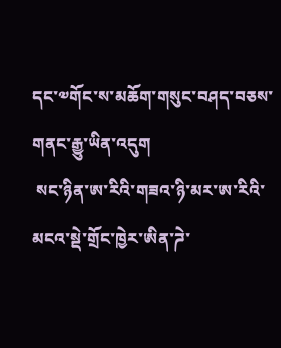དང་༧གོང་ས་མཆོག་གསུང་བཤད་བཅས་གནང་རྒྱུ་ཡིན་འདུག
 སང་ཉིན་ཨ་རིའི་གཟའ་ཉི་མར་ཨ་རིའི་མངའ་སྡེ་གྲོང་ཁྱེར་ཨིན་ཌེ་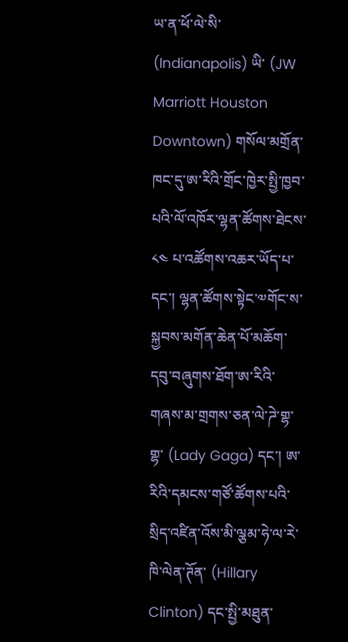ཡ་ན་ཕོ་ལེ་སི་ (Indianapolis) ཡི་ (JW Marriott Houston Downtown) གསོལ་མགྲོན་ཁང་དུ་ཨ་རིའི་གྲོང་ཁྱེར་སྤྱི་ཁྱབ་པའི་ལོ་འཁོར་ལྷན་ཚོགས་ཐེངས་ ༨༤ པ་འཚོགས་འཆར་ཡོད་པ་དང་། ལྷན་ཚོགས་སྟེང་༧གོང་ས་སྐྱབས་མགོན་ཆེན་པོ་མཆོག་དབུ་བཞུགས་ཐོག་ཨ་རིའི་གཞས་མ་གྲགས་ཅན་ལེ་ཌེ་གྷ་གྷ་ (Lady Gaga) དང་། ཨ་རིའི་དམངས་གཙོ་ཚོགས་པའི་སྲིད་འཛིན་འོས་མི་ལྕམ་ཧེ་ལ་རེ་ཁི་ལེན་ཊོན་ (Hillary Clinton) དང་སྤྱི་མཐུན་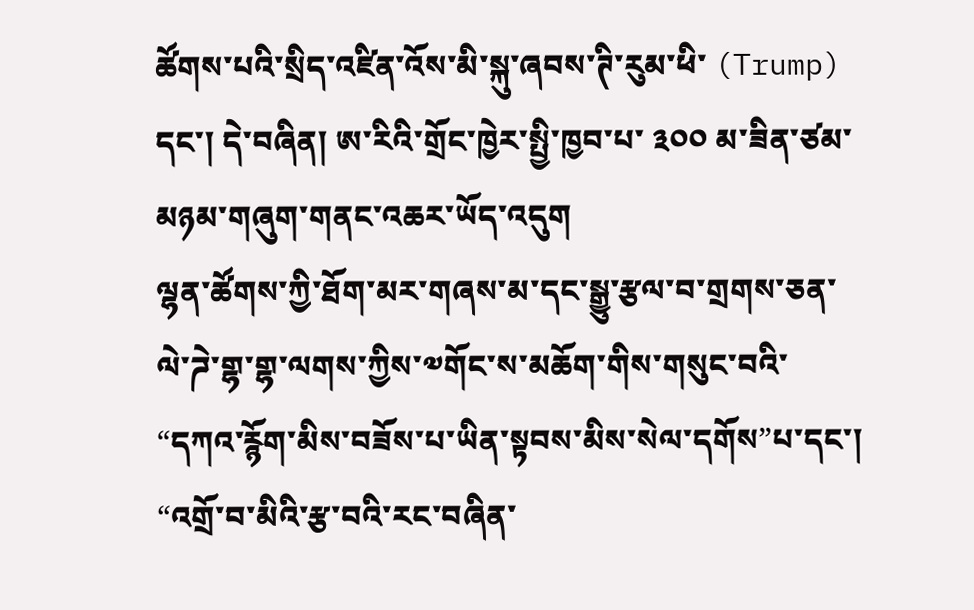ཚོགས་པའི་སྲིད་འཛིན་འོས་མི་སྐུ་ཞབས་ཊི་རུམ་ཕི་ (Trump) དང་། དེ་བཞིན། ཨ་རིའི་གྲོང་ཁྱེར་སྤྱི་ཁྱབ་པ་ ༣༠༠ མ་ཟིན་ཙམ་མཉམ་གཞུག་གནང་འཆར་ཡོད་འདུག
ལྷན་ཚོགས་ཀྱི་ཐོག་མར་གཞས་མ་དང་སྒྱུ་རྩལ་བ་གྲགས་ཅན་ལེ་ཌེ་གྷ་གྷ་ལགས་ཀྱིས་༧གོང་ས་མཆོག་གིས་གསུང་བའི་ “དཀའ་རྙོག་མིས་བཟོས་པ་ཡིན་སྟབས་མིས་སེལ་དགོས”པ་དང་། “འགྲོ་བ་མིའི་རྩ་བའི་རང་བཞིན་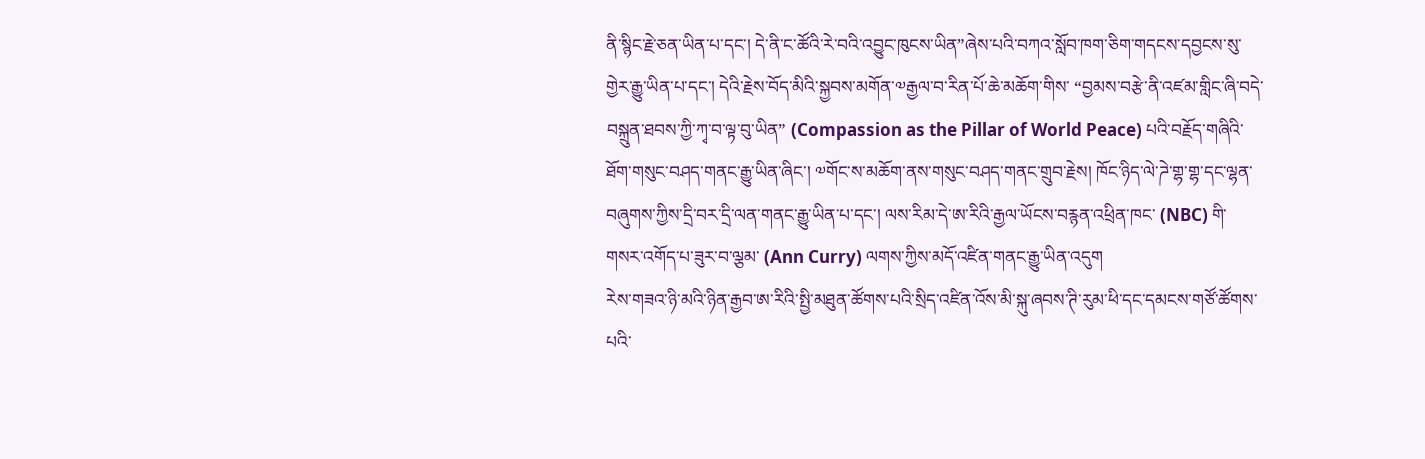ནི་སྙིང་རྗེ་ཅན་ཡིན་པ་དང་། དེ་ནི་ང་ཚོའི་རེ་བའི་འབྱུང་ཁུངས་ཡིན”ཞེས་པའི་བཀའ་སློབ་ཁག་ཅིག་གདངས་དབྱངས་སུ་གྱེར་རྒྱུ་ཡིན་པ་དང་། དེའི་རྗེས་བོད་མིའི་སྐྱབས་མགོན་༧རྒྱལ་བ་རིན་པོ་ཆེ་མཆོག་གིས་ “བྱམས་བརྩེ་ནི་འཛམ་གླིང་ཞི་བདེ་བསྐྲུན་ཐབས་ཀྱི་ཀྭ་བ་ལྟ་བུ་ཡིན” (Compassion as the Pillar of World Peace) པའི་བརྗོད་གཞིའི་ཐོག་གསུང་བཤད་གནང་རྒྱུ་ཡིན་ཞིང་། ༧གོང་ས་མཆོག་ནས་གསུང་བཤད་གནང་གྲུབ་རྗེས། ཁོང་ཉིད་ལེ་ཌེ་གྷ་གྷ་དང་ལྷན་བཞུགས་ཀྱིས་དྲི་བར་དྲི་ལན་གནང་རྒྱུ་ཡིན་པ་དང་། ལས་རིམ་དེ་ཨ་རིའི་རྒྱལ་ཡོངས་བརྙན་འཕྲིན་ཁང་ (NBC) གི་གསར་འགོད་པ་ཟུར་བ་ལྕམ་ (Ann Curry) ལགས་ཀྱིས་མདོ་འཛིན་གནང་རྒྱུ་ཡིན་འདུག
རེས་གཟའ་ཉི་མའི་ཉིན་རྒྱབ་ཨ་རིའི་སྤྱི་མཐུན་ཚོགས་པའི་སྲིད་འཛིན་འོས་མི་སྐུ་ཞབས་ཊི་རུམ་ཕི་དང་དམངས་གཙོ་ཚོགས་པའི་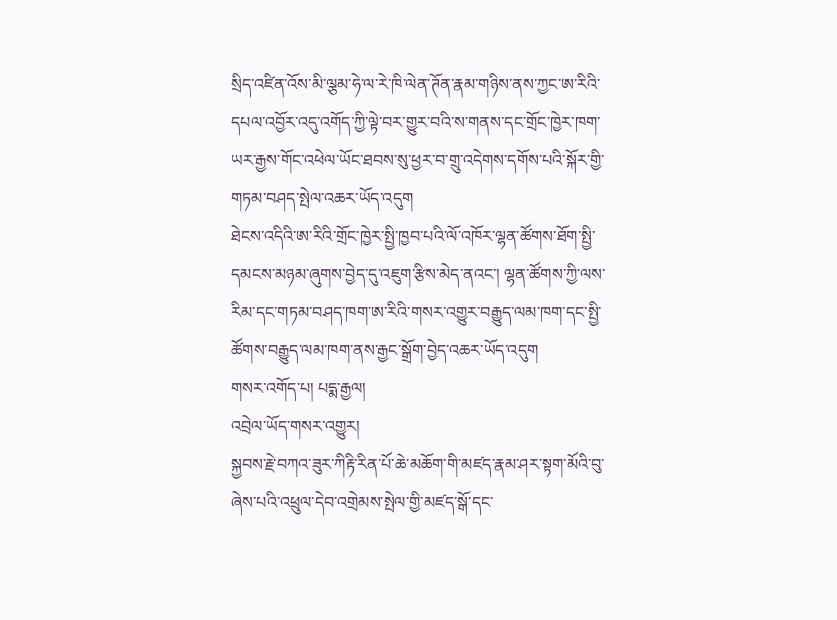སྲིད་འཛིན་འོས་མི་ལྕམ་ཧེ་ལ་རེ་ཁི་ལེན་ཊོན་རྣམ་གཉིས་ནས་ཀྱང་ཨ་རིའི་དཔལ་འབྱོར་འདུ་འགོད་ཀྱི་ལྟེ་བར་གྱུར་བའི་ས་གནས་དང་གྲོང་ཁྱེར་ཁག་ཡར་རྒྱས་གོང་འཕེལ་ཡོང་ཐབས་སུ་ཕྱར་བ་གྲུ་འདེགས་དགོས་པའི་སྐོར་གྱི་གཏམ་བཤད་སྤེལ་འཆར་ཡོད་འདུག
ཐེངས་འདིའི་ཨ་རིའི་གྲོང་ཁྱེར་སྤྱི་ཁྱབ་པའི་ལོ་འཁོར་ལྷན་ཚོགས་ཐོག་སྤྱི་དམངས་མཉམ་ཞུགས་བྱེད་དུ་འཇུག་རྩིས་མེད་ནའང་། ལྷན་ཚོགས་ཀྱི་ལས་རིམ་དང་གཏམ་བཤད་ཁག་ཨ་རིའི་གསར་འགྱུར་བརྒྱུད་ལམ་ཁག་དང་སྤྱི་ཚོགས་བརྒྱུད་ལམ་ཁག་ནས་རྒྱང་སྒྲོག་བྱེད་འཆར་ཡོད་འདུག
གསར་འགོད་པ། པདྨ་རྒྱལ།
འབྲེལ་ཡོད་གསར་འགྱུར།
སྐྱབས་རྗེ་བཀའ་ཟུར་ཀིརྟི་རིན་པོ་ཆེ་མཆོག་གི་མཛད་རྣམ་ཤར་སྟག་མོའི་བུ་ཞེས་པའི་འཕྲུལ་དེབ་འགྲེམས་སྤེལ་གྱི་མཛད་སྒོ་དང་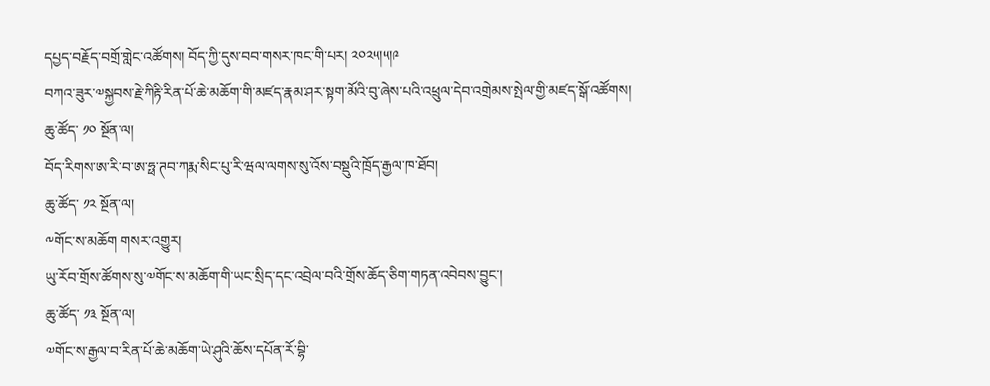དཔྱད་བརྗོད་བགྲོ་གླེང་འཚོགས། བོད་ཀྱི་དུས་བབ་གསར་ཁང་གི་པར། ༢༠༢༥།༥།༩
བཀའ་ཟུར་༧སྐྱབས་རྗེ་ཀིརྟི་རིན་པོ་ཆེ་མཆོག་གི་མཛད་རྣམ་ཤར་སྟག་མོའི་བུ་ཞེས་པའི་འཕྲུལ་དེབ་འགྲེམས་སྤེལ་གྱི་མཛད་སྒོ་འཚོགས།
ཆུ་ཚོད་ ༡༠ སྔོན་ལ།
བོད་རིགས་ཨ་རི་བ་ཨ་ཧྥ་ཊབ་ཀརྨ་སིང་པུ་རི་ཝལ་ལགས་སུ་འོས་བསྡུའི་ཁྲོད་རྒྱལ་ཁ་ཐོབ།
ཆུ་ཚོད་ ༡༢ སྔོན་ལ།
༸གོང་ས་མཆོག གསར་འགྱུར།
ཡུ་རོབ་གྲོས་ཚོགས་སུ་༧གོང་ས་མཆོག་གི་ཡང་སྲིད་དང་འབྲེལ་བའི་གྲོས་ཆོད་ཅིག་གཏན་འབེབས་བྱུང་།
ཆུ་ཚོད་ ༡༣ སྔོན་ལ།
༧གོང་ས་རྒྱལ་བ་རིན་པོ་ཆེ་མཆོག་ཡེ་ཤུའི་ཆོས་དཔོན་རོ་བྷི་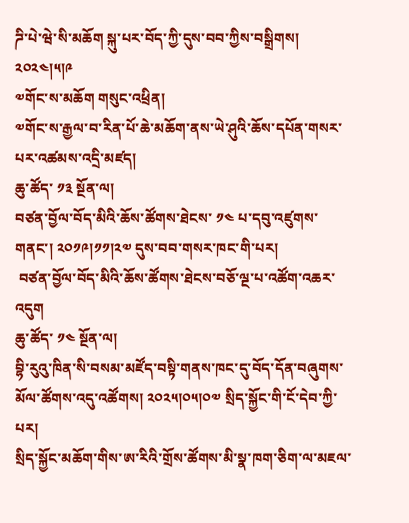ཌི་པེ་ཝེ་སི་མཆོག སྐུ་པར་བོད་ཀྱི་དུས་བབ་ཀྱིས་བསྒྲིགས། ༢༠༢༤།༥།༩
༧གོང་ས་མཆོག གསུང་འཕྲིན།
༧གོང་ས་རྒྱལ་བ་རིན་པོ་ཆེ་མཆོག་ནས་ཡེ་ཤུའི་ཆོས་དཔོན་གསར་པར་འཚམས་འདྲི་མཛད།
ཆུ་ཚོད་ ༡༣ སྔོན་ལ།
བཙན་བྱོལ་བོད་མིའི་ཆོས་ཚོགས་ཐེངས་ ༡༤ པ་དབུ་འཛུགས་གནང་། ༢༠༡༩།༡༡།༢༧ དུས་བབ་གསར་ཁང་གི་པར།
 བཙན་བྱོལ་བོད་མིའི་ཆོས་ཚོགས་ཐེངས་བཅོ་ལྔ་པ་འཚོག་འཆར་འདུག
ཆུ་ཚོད་ ༡༤ སྔོན་ལ།
བྷི་རུའུ་ཁིན་སི་བསམ་མཛོད་བསྟི་གནས་ཁང་དུ་བོད་དོན་བཞུགས་མོལ་ཚོགས་འདུ་འཚོགས། ༢༠༢༥།༠༥།༠༧ སྲིད་སྐྱོང་གི་ངོ་དེབ་ཀྱི་པར།
སྲིད་སྐྱོང་མཆོག་གིས་ཨ་རིའི་གྲོས་ཚོགས་མི་སྣ་ཁག་ཅིག་ལ་མཇལ་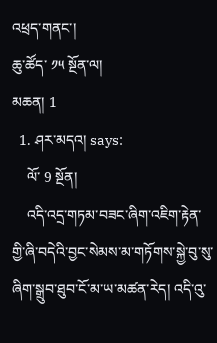འཕྲད་གནང་།
ཆུ་ཚོད་ ༡༥ སྔོན་ལ།
མཆན། 1
  1. ཤར་མདའ། says:
    ལོ་ 9 སྔོན།
    འདི་འདྲ་གཏམ་བཟང་ཞིག་འཇིག་རྟེན་གྱི་ཞི་བདེའི་བྱང་སེམས་མ་གཏོགས་སྐྱེ་བུ་སུ་ཞིག་སྒྲུབ་ཐུབ་ངོ་མ་ཡ་མཚན་རེད། འདི་འུ་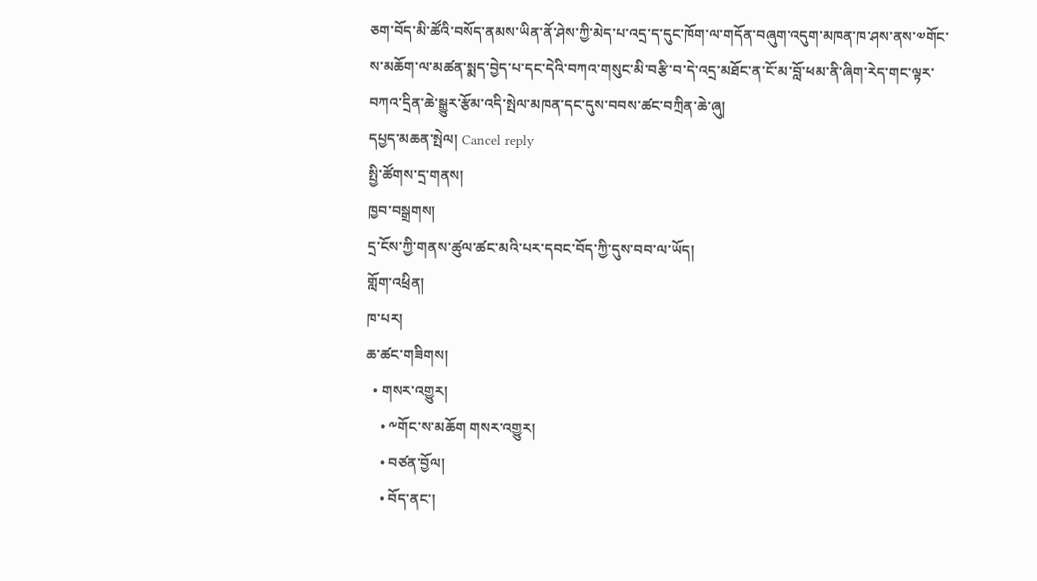ཅག་བོད་མི་ཚོའི་བསོད་ནམས་ཡིན་ནོ་ཤེས་ཀྱི་མེད་པ་འདྲ་ད་དུང་ཁོག་ལ་གདོན་བཞུག་འདུག་མཁན་ཁ་ཤས་ནས་༧གོང་ས་མཆོག་ལ་མཚན་སྨད་བྱེད་པ་དང་དེའི་བཀའ་གསུང་མི་བརྩི་བ་དེ་འདྲ་མཐོང་ན་ངོ་མ་བློ་ཕམ་ནི་ཞིག་རེད་གང་ལྟར་བཀའ་དྲིན་ཆེ་སྒྱུར་རྩོམ་འདི་སྤེལ་མཁན་དང་དུས་བབས་ཚང་བཀྲིན་ཆེ་ཞུ།
དཔྱད་མཆན་སྤེལ། Cancel reply
སྤྱི་ཚོགས་དྲ་གནས།
ཁྱབ་བསྒྲགས།
དྲ་ངོས་ཀྱི་གནས་ཚུལ་ཚང་མའི་པར་དབང་བོད་ཀྱི་དུས་བབ་ལ་ཡོད།
གློག་འཕྲིན།
ཁ་པར།
ཆ་ཚང་གཟིགས།
  • གསར་འགྱུར།
    • ༸གོང་ས་མཆོག གསར་འགྱུར།
    • བཙན་བྱོལ།
    • བོད་ནང་།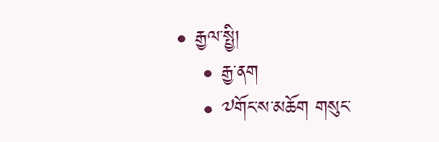• རྒྱལ་སྤྱི།
    • རྒྱ་ནག
    • ༧གོང་ས་མཆོག གསུང་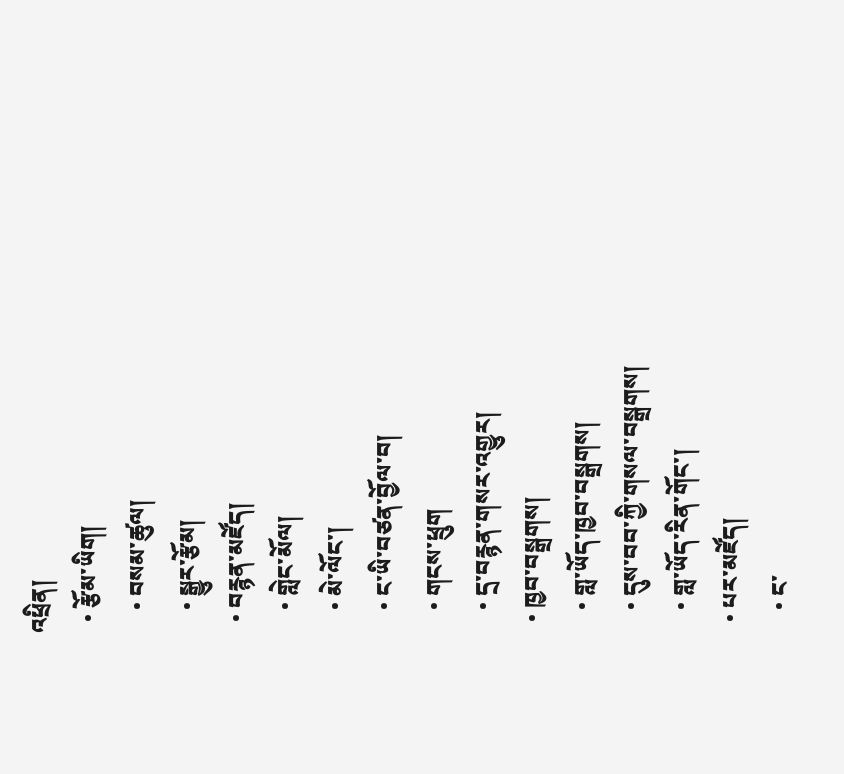འཕྲིན།
  • རྩོམ་ཡིག།
    • བསམ་ཚུལ།
    • སྒྱུར་རྩོམ།
  • བརྙན་མཛོད།
    • གླེང་མོལ།
    • མེ་ལོང་།
    • ང་ཡི་བཙན་བྱོལ་བ།
    • གངས་ཕྲུག
    • དྲ་བརྙན་གསར་འགྱུར།
  • ཁྱབ་བསྒྲགས།
    • གླ་ཡོད་ཁྱབ་བསྒྲགས།
    • དུས་བབ་ཀྱི་གསལ་བསྒྲགས།
    • གླ་ཡོད་རིན་གོང་།
  • པར་མཛོད།
    • ང་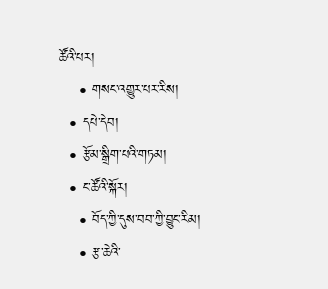ཚོའི་པར།
    • གསང་འགྱུར་པར་རིས།
  • དཔེ་དེབ།
  • རྩོམ་སྒྲིག་པའི་གཏམ།
  • ང་ཚོའི་སྐོར།
    • བོད་ཀྱི་དུས་བབ་ཀྱི་བྱུང་རིམ།
    • རྩ་ཆེའི་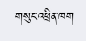གསུང་འཕྲིན་ཁག